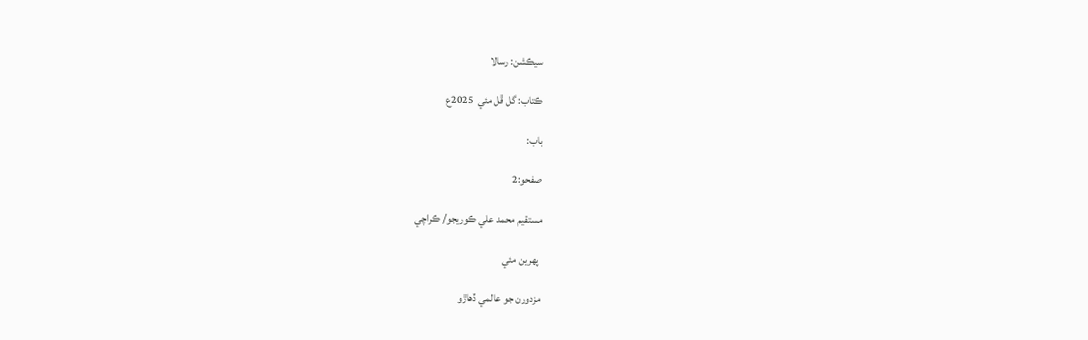سيڪشن: رسالا

ڪتاب: گل ڦل مئي  2025ع

باب:

صفحو:2

مستقيم محمد علي ڪوريجو/ ڪراچي

 پهرين مئي

مزدورن جو عالمي ڏهاڙو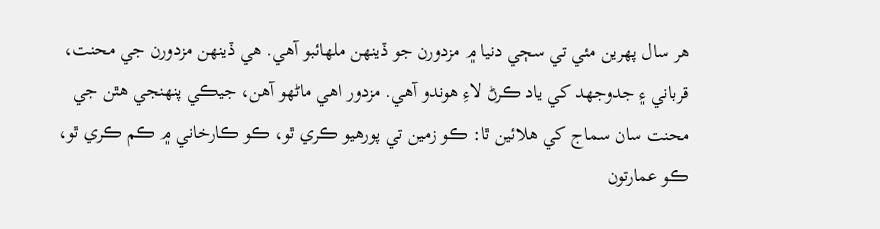هر سال پهرين مئي تي سڄي دنيا ۾ مزدورن جو ڏينهن ملهائبو آهي. هي ڏينهن مزدورن جي محنت، قرباني ۽ جدوجهد کي ياد ڪرڻ لاءِ هوندو آهي. مزدور اهي ماڻهو آهن، جيڪي پنهنجي هٿن جي محنت سان سماج کي هلائين ٿا: ڪو زمين تي پورهيو ڪري ٿو، ڪو ڪارخاني ۾ ڪم ڪري ٿو، ڪو عمارتون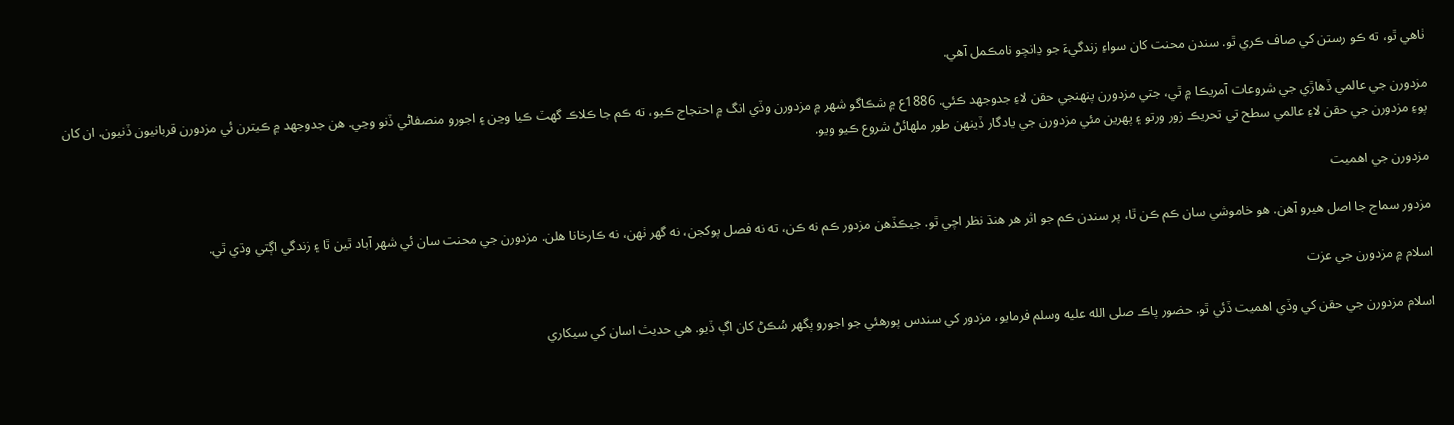ٺاهي ٿو، ته ڪو رستن کي صاف ڪري ٿو. سندن محنت کان سواءِ زندگيءَ جو ڍانچو نامڪمل آهي.

مزدورن جي عالمي ڏهاڙي جي شروعات آمريڪا ۾ ٿي، جتي مزدورن پنهنجي حقن لاءِ جدوجهد ڪئي. 1886ع ۾ شڪاگو شهر ۾ مزدورن وڏي انگ ۾ احتجاج ڪيو، ته ڪم جا ڪلاڪ گهٽ ڪيا وڃن ۽ اجورو منصفاڻي ڏنو وڃي. هن جدوجهد ۾ ڪيترن ئي مزدورن قربانيون ڏنيون. ان کان پوءِ مزدورن جي حقن لاءِ عالمي سطح تي تحريڪ زور ورتو ۽ پهرين مئي مزدورن جي يادگار ڏينهن طور ملهائڻ شروع ڪيو ويو.

مزدورن جي اهميت

مزدور سماج جا اصل هيرو آهن. هو خاموشي سان ڪم ڪن ٿا، پر سندن ڪم جو اثر هر هنڌ نظر اچي ٿو. جيڪڏهن مزدور ڪم نه ڪن، ته نه فصل پوکجن، نه گهر ٺهن، نه ڪارخانا هلن. مزدورن جي محنت سان ئي شهر آباد ٿين ٿا ۽ زندگي اڳتي وڌي ٿي.

اسلام ۾ مزدورن جي عزت

اسلام مزدورن جي حقن کي وڏي اهميت ڏئي ٿو. حضور پاڪ صلى الله عليه وسلم فرمايو، مزدور کي سندس پورهئي جو اجورو پگهر سُڪڻ کان اڳ ڏيو. هي حديث اسان کي سيکاري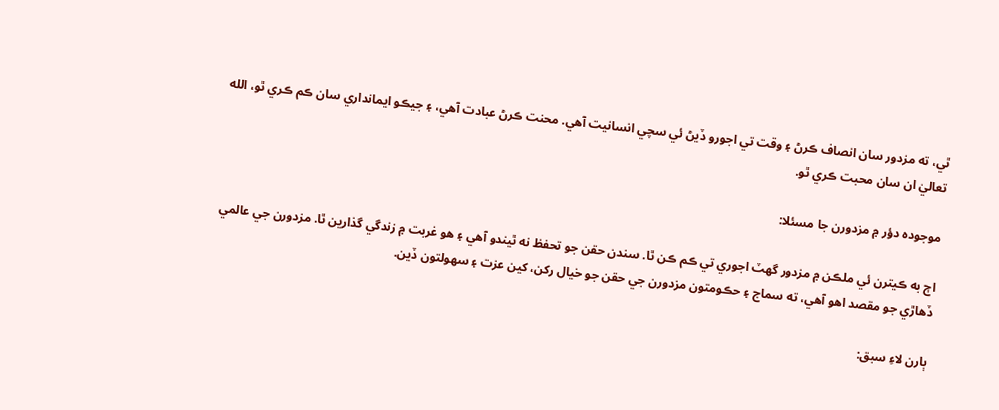ٿي، ته مزدور سان انصاف ڪرڻ ۽ وقت تي اجورو ڏيڻ ئي سچي انسانيت آهي. محنت ڪرڻ عبادت آهي، ۽ جيڪو ايمانداري سان ڪم ڪري ٿو، الله تعاليٰ ان سان محبت ڪري ٿو.

موجوده دؤر ۾ مزدورن جا مسئلا:

اڄ به ڪيترن ئي ملڪن ۾ مزدور گهٽ اجوري تي ڪم ڪن ٿا. سندن حقن جو تحفظ نه ٿيندو آهي ۽ هو غربت ۾ زندگي گذارين ٿا. مزدورن جي عالمي ڏهاڙي جو مقصد اهو آهي، ته سماج ۽ حڪومتون مزدورن جي حقن جو خيال رکن، کين عزت ۽ سهولتون ڏين.

ٻارن لاءِ سبق: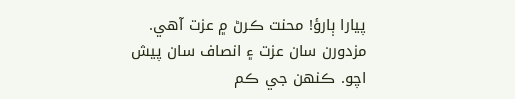پيارا ٻارؤ! محنت ڪرڻ ۾ عزت آهي. مزدورن سان عزت ۽ انصاف سان پيش اچو. ڪنهن جي ڪم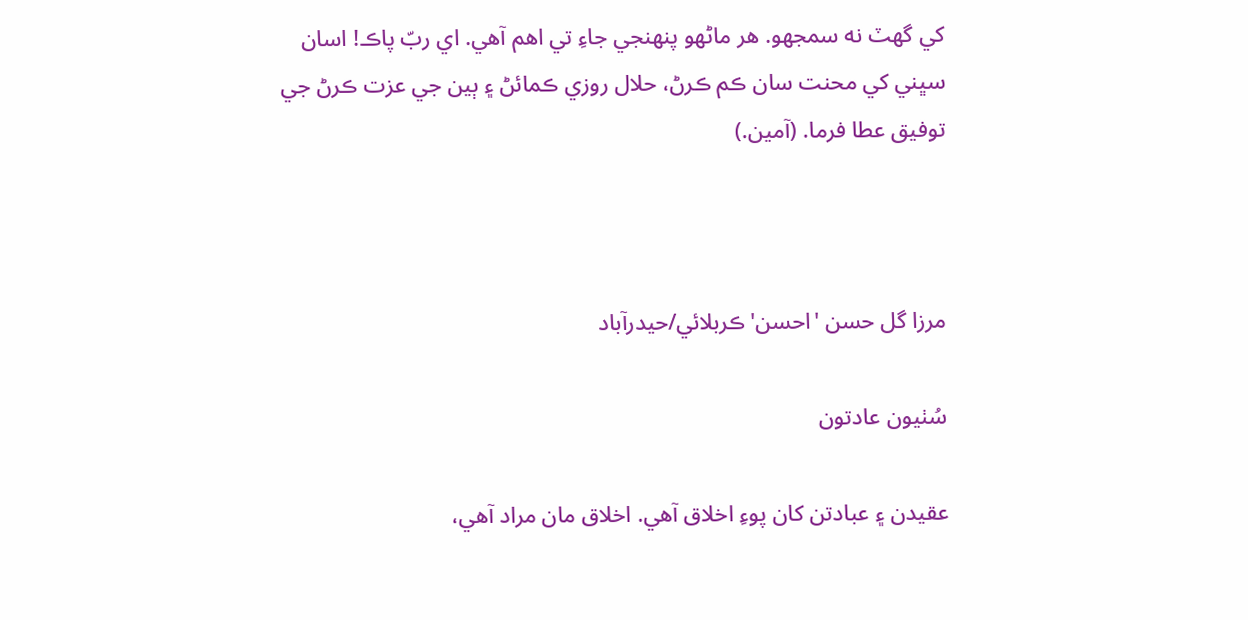کي گهٽ نه سمجهو. هر ماڻهو پنهنجي جاءِ تي اهم آهي. اي ربّ پاڪ! اسان سڀني کي محنت سان ڪم ڪرڻ، حلال روزي ڪمائڻ ۽ ٻين جي عزت ڪرڻ جي توفيق عطا فرما. (آمين.)



مرزا گل حسن 'احسن' ڪربلائي/حيدرآباد

سُٺيون عادتون

عقيدن ۽ عبادتن کان پوءِ اخلاق آهي. اخلاق مان مراد آهي،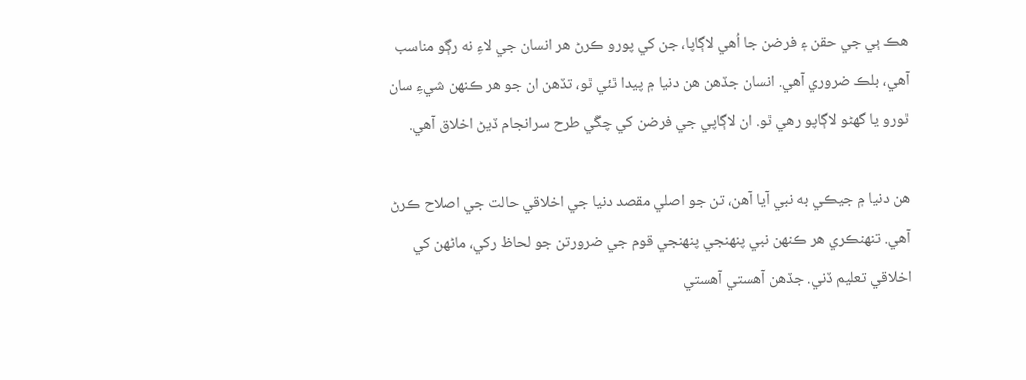هڪ ٻي جي حقن ۽ فرضن جا اُهي لاڳاپا، جن کي پورو ڪرڻ هر انسان جي لاءِ نه رڳو مناسب آهي، بلڪ ضروري آهي. انسان جڏهن هن دنيا ۾ پيدا ٿئي ٿو، تڏهن ان جو هر ڪنھن شيءِ سان ٿورو يا گهڻو لاڳاپو رهي ٿو. ان لاڳاپي جي فرضن کي چڱي طرح سرانجام ڏيڻ اخلاق آهي.

هن دنيا ۾ جيڪي به نبي آيا آهن، تن جو اصلي مقصد دنيا جي اخلاقي حالت جي اصلاح ڪرڻ آهي. تنھنڪري هر ڪنھن نبي پنھنجي پنھنجي قوم جي ضرورتن جو لحاظ رکي، ماڻھن کي اخلاقي تعليم ڏني. جڏهن آهستي آهستي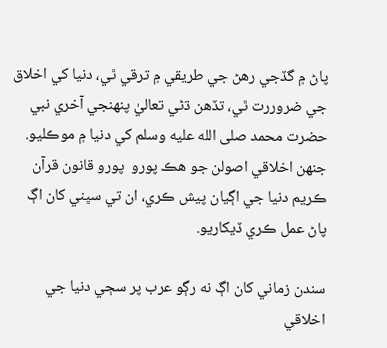پاڻ ۾ گڏجي رهڻ جي طريقي ۾ ترقي ٿي، دنيا کي اخلاق جي ضروررت ٿي، تڏهن ڌڻي تعاليٰ پنھنجي آخري نبي حضرت محمد صلى الله عليه وسلم کي دنيا ۾ موڪليو. جنھن اخلاقي اصولن جو هڪ پورو  پورو قانون قرآن ڪريم دنيا جي اڳيان پيش ڪري، ان تي سڀني کان اڳ پاڻ عمل ڪري ڏيکاريو.

سندن زماني کان اڳ نه رڳو عرب پر سڄي دنيا جي اخلاقي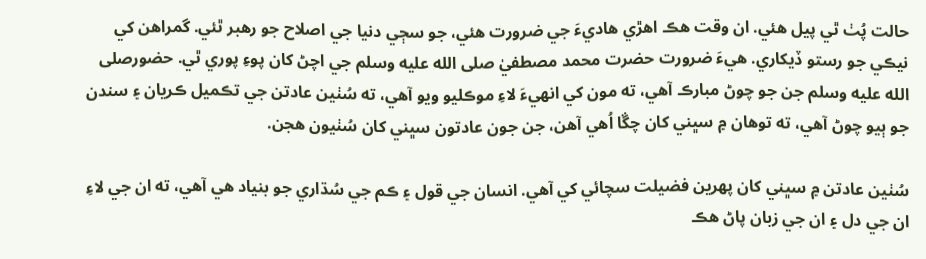حالت پُٺ ٿي پيل هئي. ان وقت هڪ اهڙي هاديءَ جي ضرورت هئي، جو سڄي دنيا جي اصلاح جو رهبر ٿئي. گمراهن کي نيڪي جو رستو ڏيکاري. هيءَ ضرورت حضرت محمد مصطفيٰ صلى الله عليه وسلم جي اچڻ کان پوءِ پوري ٿي. حضورصلى الله عليه وسلم جن جو چوڻ مبارڪ آهي، ته مون کي انھيءَ لاءِ موڪليو ويو آهي، ته سُٺين عادتن جي تڪميل ڪريان ۽ سندن جو ٻيو چوڻ آهي، ته توهان ۾ سڀني کان چڱا اُهي آهن، جن جون عادتون سڀني کان سُٺيون هجن.

سُٺين عادتن ۾ سڀني کان پھرين فضيلت سچائي کي آهي. انسان جي قول ۽ ڪم جي سُڌاري جو بنياد هي آهي، ته ان جي لاءِ ان جي دل ۽ ان جي زبان پاڻ هڪ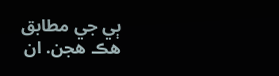ٻي جي مطابق هڪ هجن. ان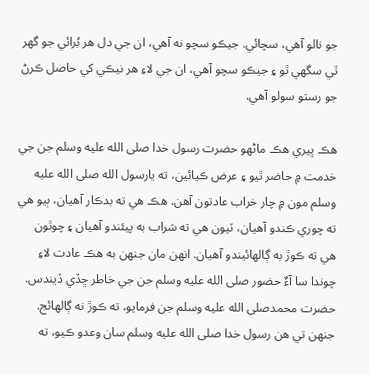جو نالو آهي، سچائي. جيڪو سچو نه آهي، ان جي دل هر بُرائي جو گهر ٿي سگهي ٿو ۽ جيڪو سچو آهي، ان جي لاءِ هر نيڪي کي حاصل ڪرڻ جو رستو سولو آهي.

هڪ ڀيري هڪ ماڻھو حضرت رسول خدا صلى الله عليه وسلم جن جي خدمت ۾ حاضر ٿيو ۽ عرض ڪيائين، ته يارسول الله صلى الله عليه وسلم مون ۾ چار خراب عادتون آهن. هڪ هي ته بدڪار آهيان، ٻيو هي ته چوري ڪندو آهيان، ٽيون هي ته شراب به پيئندو آهيان ۽ چوٿون هي ته ڪوڙ به ڳالھائيندو آهيان. انھن مان جنھن به هڪ عادت لاءِ چوندا سا آءٌ حضور صلى الله عليه وسلم جن جي خاطر ڇڏي ڏيندس. حضرت محمدصلى الله عليه وسلم جن فرمايو، ته ڪوڙ نه ڳالھائج. جنھن تي هن رسول خدا صلى الله عليه وسلم سان وعدو ڪيو، ته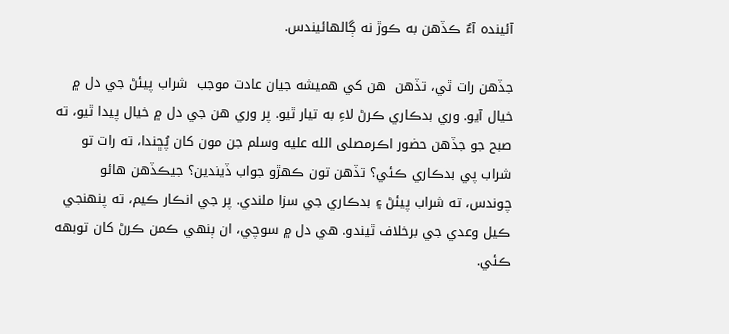آئينده آءٌ ڪڏهن به ڪوڙ نه ڳالھائيندس.

جڏهن رات ٿي، تڏهن  هن کي هميشه جيان عادت موجب  شراب پيئڻ جي دل ۾ خيال آيو. وري بدڪاري ڪرڻ لاءِ به تيار ٿيو. پر وري هن جي دل ۾ خيال پيدا ٿيو، ته صبح جو جڏهن حضور اڪرمصلى الله عليه وسلم جن مون کان پُڇندا، ته رات تو شراب پي بدڪاري ڪئي؟ تڏهن تون ڪھڙو جواب ڏيندين؟ جيڪڏهن هائو چوندس، ته شراب پيئڻ ۽ بدڪاري جي سزا ملندي. پر جي انڪار ڪيم، ته پنھنجي ڪيل وعدي جي برخلاف ٿيندو. هي دل ۾ سوچي، ان ٻنھي ڪمن ڪرڻ کان توبھه ڪئي.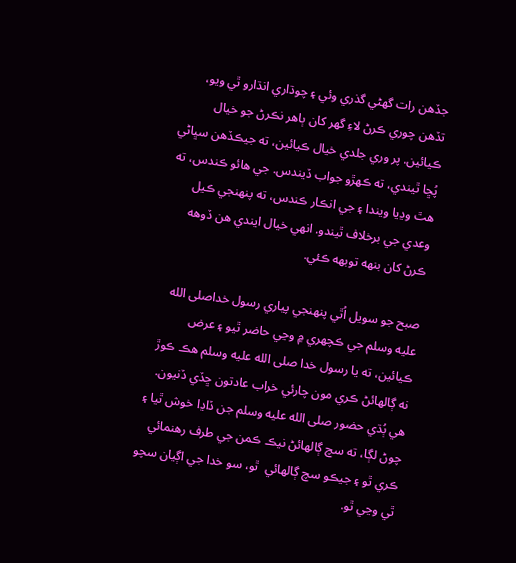جڏهن رات گهڻي گذري وئي ۽ چوڌاري انڌارو ٿي ويو، تڏهن چوري ڪرڻ لاءِ گهر کان ٻاهر نڪرڻ جو خيال ڪيائين. پر وري جلدي خيال ڪيائين، ته جيڪڏهن سڀاڻي پُڇا ٿيندي، ته ڪھڙو جواب ڏيندس. جي هائو ڪندس، ته هٿ وڍيا ويندا ۽ جي انڪار ڪندس، ته پنھنجي ڪيل وعدي جي برخلاف ٿيندو. انھي خيال ايندي هن ڏوهه ڪرڻ کان بنھه توبھه ڪئي.

صبح جو سويل اُٿي پنھنجي پياري رسول خداصلى الله عليه وسلم جي ڪچھري ۾ وڃي حاضر ٿيو ۽ عرض ڪيائين، ته يا رسول خدا صلى الله عليه وسلم هڪ ڪوڙ نه ڳالھائڻ ڪري مون چارئي خراب عادتون ڇڏي ڏنيون. هي ٻُڌي حضور صلى الله عليه وسلم جن ڏاڍا خوش ٿيا ۽ چوڻ لڳا، ته سچ ڳالھائڻ نيڪ ڪمن جي طرف رهنمائي ڪري ٿو ۽ جيڪو سچ ڳالھائي  ٿو، سو خدا جي اڳيان سچو ٿي وڃي ٿو.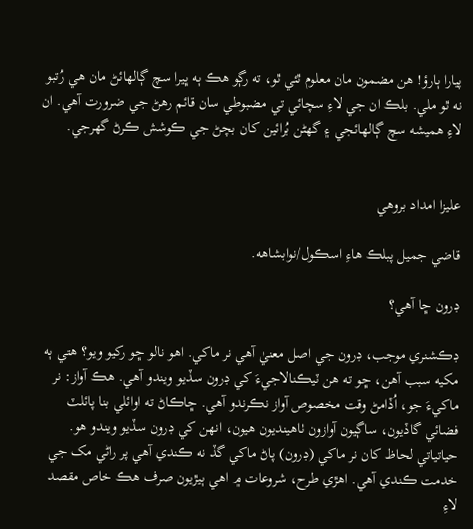پيارا ٻارؤ! هن مضمون مان معلوم ٿئي ٿو، ته رڳو هڪ ٻه ڀيرا سچ ڳالھائڻ مان هي رُتبو نه ٿو ملي. بلڪ ان جي لاءِ سچائي تي مضبوطي سان قائم رهڻ جي ضرورت آهي. ان لاءِ هميشه سچ ڳالھائجي ۽ گهڻن بُرائين کان بچڻ جي ڪوشش ڪرڻ گهرجي.


عليزا امداد بروهي

قاضي جميل پبلڪ ھاءِ اسڪول/نوابشاهه.

ڊرون ڇا آهي؟

ڊڪشنري موجب، ڊرون جي اصل معنيٰ آهي نر ماکي. اهو نالو ڇو رکيو ويو؟ هتي ٻه مکيه سبب آهن، ڇو ته هن ٽيڪنالاجيءَ کي ڊرون سڏيو ويندو آهي. هڪ آواز: نر ماکيءَ جو، اُڏامڻ وقت مخصوص آواز نڪرندو آهي. ڇاڪاڻ ته اوائلي بنا پائلٽ فضائي گاڏيون، ساڳيون آوازون ٺاهينديون هيون، انهن کي ڊرون سڏيو ويندو هو. حياتياتي لحاظ کان نر ماکي (ڊرون) پاڻ ماکي گڏ نه ڪندي آهي پر راڻي مک جي خدمت ڪندي آهي. اهڙي طرح، شروعات ۾ اهي ٻيڙيون صرف هڪ خاص مقصد لاءِ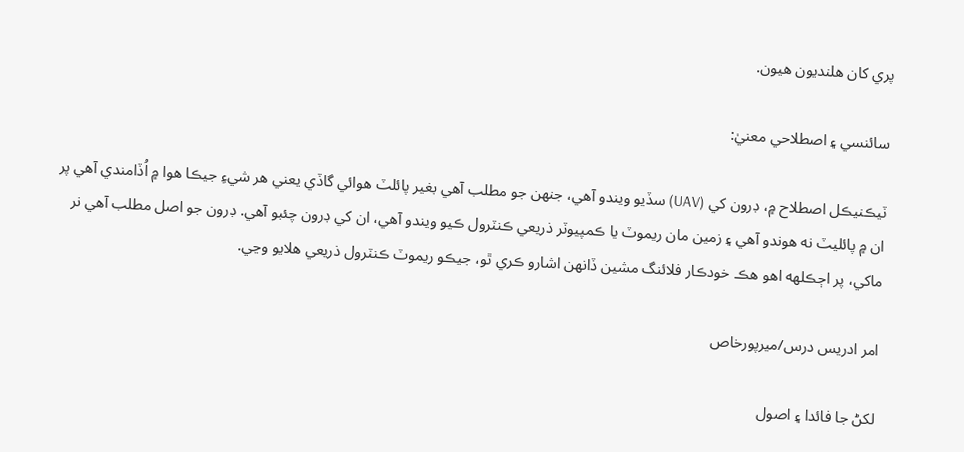پري کان هلنديون هيون.

سائنسي ۽ اصطلاحي معنيٰ:

ٽيڪنيڪل اصطلاح ۾، ڊرون کي (UAV) سڏيو ويندو آهي، جنهن جو مطلب آهي بغير پائلٽ هوائي گاڏي يعني هر شيءِ جيڪا هوا ۾ اُڏامندي آهي پر ان ۾ پائليٽ نه هوندو آهي ۽ زمين مان ريموٽ يا ڪمپيوٽر ذريعي ڪنٽرول ڪيو ويندو آهي، ان کي ڊرون چئبو آهي. ڊرون جو اصل مطلب آهي نر ماکي، پر اڄڪلهه اهو هڪ خودڪار فلائنگ مشين ڏانهن اشارو ڪري ٿو، جيڪو ريموٽ ڪنٽرول ذريعي هلايو وڃي.

امر ادريس درس/ميرپورخاص

لکڻ جا فائدا ۽ اصول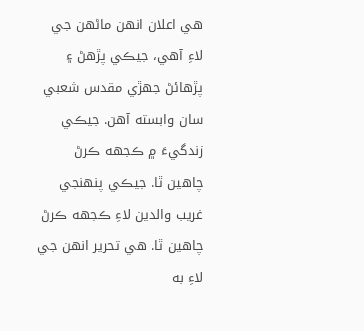هي اعلان انھن ماڻھن جي لاءِ آهي، جيڪي پڙهڻ ۽ پڙهائڻ جهڙي مقدس شعبي سان وابسته آهن. جيڪي زندگيءَ ۾ ڪجهه ڪرڻ چاهين ٿا. جيڪي پنھنجي غريب والدين لاءِ ڪجهه ڪرڻ چاهين ٿا. هي تحرير انھن جي لاءِ به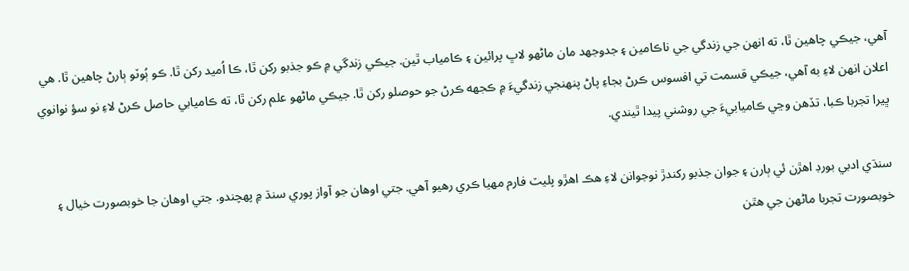آهي، جيڪي چاهين ٿا، ته انھن جي زندگي جي ناڪامين ۽ جدوجهد مان ماڻھو لاڀ پرائين ۽ ڪامياب ٿين. جيڪي زندگي ۾ ڪو جذبو رکن ٿا، ڪا اُميد رکن ٿا. ڪو ٻُوٽو ٻارڻ چاهين ٿا. هي اعلان انھن لاءِ به آهي، جيڪي قسمت تي افسوس ڪرڻ بجاءِ پاڻ پنھنجي زندگيءَ ۾ ڪجهه ڪرڻ جو حوصلو رکن ٿا. جيڪي ماڻھو علم رکن ٿا، ته ڪاميابي حاصل ڪرڻ لاءِ نو سؤ نوانوي ڀيرا تجربا ڪبا، تڏهن وڃي ڪاميابيءَ جي روشني پيدا ٿيندي.

سنڌي ادبي بورڊ اهڙن ئي ٻارن ۽ جوان جذبو رکندڙ نوجوانن لاءِ هڪ اهڙو پليٽ فارم مھيا ڪري رهيو آهي. جتي اوهان جو آواز پوري سنڌ ۾ پھچندو. جتي اوهان جا خوبصورت خيال ۽ خوبصورت تجربا ماڻھن جي هٿن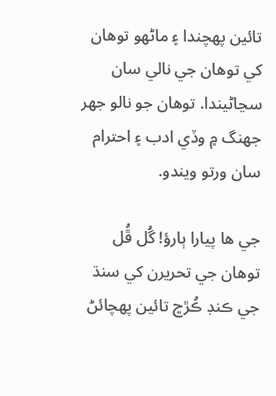تائين پھچندا ۽ ماڻھو توهان کي توهان جي نالي سان سڃاڻيندا. توهان جو نالو جهر جهنگ ۾ وڏي ادب ۽ احترام سان ورتو ويندو.

جي ها پيارا ٻارؤ! گُل ڦُل توهان جي تحريرن کي سنڌ جي ڪنڊ ڪُڙڇ تائين پھچائڻ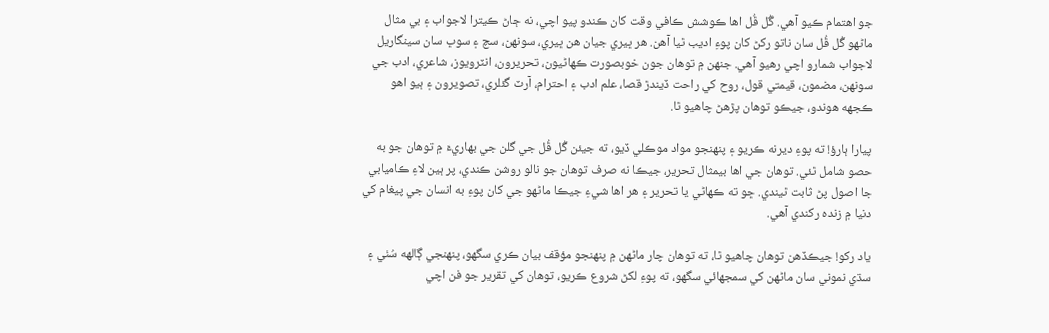جو اهتمام ڪيو آهي. گُل ڦُل اها ڪوشش ڪافي وقت کان ڪندو پيو اچي، نه ڄاڻ ڪيترا لاجواب ۽ بي مثال ماڻھو گُل ڦُل سان ناتو رکڻ کان پوءِ اديب ٿيا آهن. هر ڀيري جيان هن ڀيري، سونھن، سچ ۽ سوڀ سان سينگاريل لاجواب شمارو اچي رهيو آهي. جنھن ۾ توهان جون خوبصورت ڪھاڻيون، تحريرون، انٽرويوز، شاعري، ادب جي سونھن، مضمون، قيمتي قول، روح کي راحت ڏيندڙ قصا، علم ادب ۽ احترام، آرٽ گئلري، تصويرون ۽ ٻيو اهو ڪجهه هوندو، جيڪو توهان پڙهڻ چاهيو ٿا.

پيارا ٻارؤ! ته پوءِ ديرنه ڪريو ۽ پنھنجو مواد موڪلي ڏيو، ته جيئن گُل ڦُل جي گلن جي بھاريءَ ۾ توهان جو به حصو شامل ٿئي. توهان جي اها بيمثال تحرير، جيڪا نه صرف توهان جو نالو روشن ڪندي، پر ٻين لاءِ ڪاميابي جا اصول پڻ ثابت ٿيندي. ڇو ته ڪھاڻي يا تحرير ۽ هر اها شيءِ جيڪا ماڻھو جي کان پوءِ به انسان جي پيغام کي دنيا ۾ زنده رکندي آهي.

ياد رکو! جيڪڏهن توهان چاهيو ٿا، ته توهان چار ماڻھن ۾ پنھنجو مؤقف بيان ڪري سگهو، پنھنجي ڳالهه سُٺي ۽ سڌي نموني سان ماڻھن کي سمجهائي سگهو، ته پوءِ لکڻ شروع ڪريو، توهان کي تقرير جو فن اچي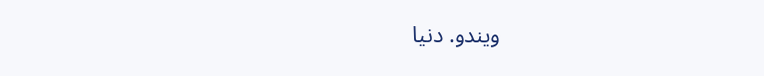ويندو. دنيا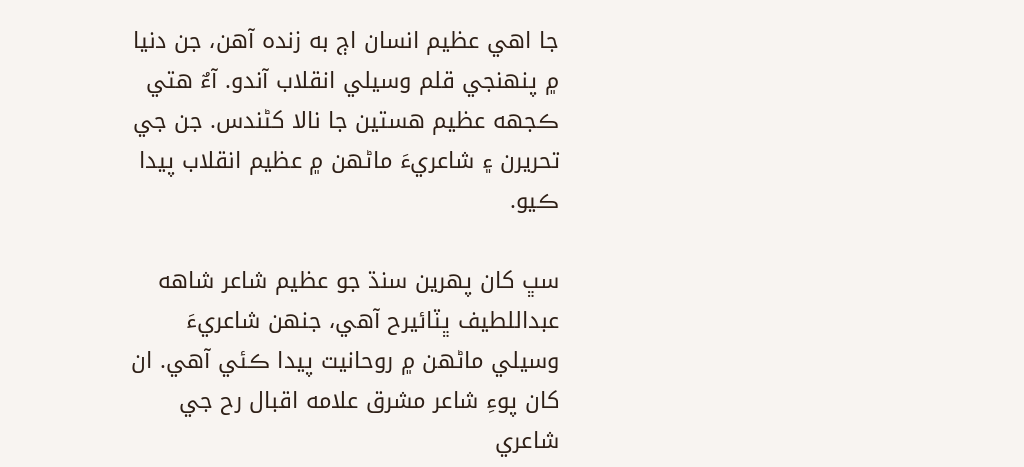جا اهي عظيم انسان اڄ به زنده آهن، جن دنيا ۾ پنھنجي قلم وسيلي انقلاب آندو. آءٌ هتي ڪجهه عظيم هستين جا نالا کڻندس. جن جي تحريرن ۽ شاعريءَ ماڻھن ۾ عظيم انقلاب پيدا ڪيو.

سڀ کان پھرين سنڌ جو عظيم شاعر شاهه عبداللطيف ڀٽائيرح آهي، جنھن شاعريءَ وسيلي ماڻھن ۾ روحانيت پيدا ڪئي آهي. ان کان پوءِ شاعر مشرق علامه اقبال رح جي شاعري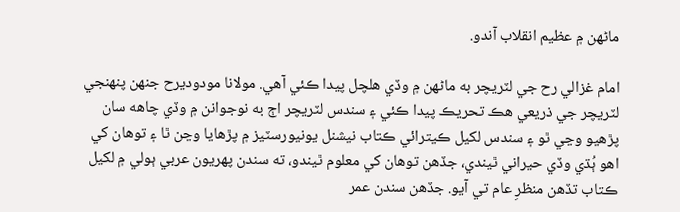ماڻھن ۾ عظيم انقلاب آندو.

امام غزالي رح جي لٽريچر به ماڻھن ۾ وڏي هلچل پيدا ڪئي آهي. مولانا مودوديرح جنھن پنھنجي لٽريچر جي ذريعي هڪ تحريڪ پيدا ڪئي ۽ سندس لٽريچر اڄ به نوجوانن ۾ وڏي چاهه سان پڙهيو وڃي ٿو ۽ سندس لکيل ڪيترائي ڪتاب نيشنل يونيورسٽيز ۾ پڙهايا وڃن ٿا ۽ توهان کي اهو ٻُڌي وڏي حيراني ٿيندي، جڏهن توهان کي معلوم ٿيندو، ته سندن پھريون عربي ٻولي ۾ لکيل ڪتاب تڏهن منظرِ عام تي آيو. جڏهن سندن عمر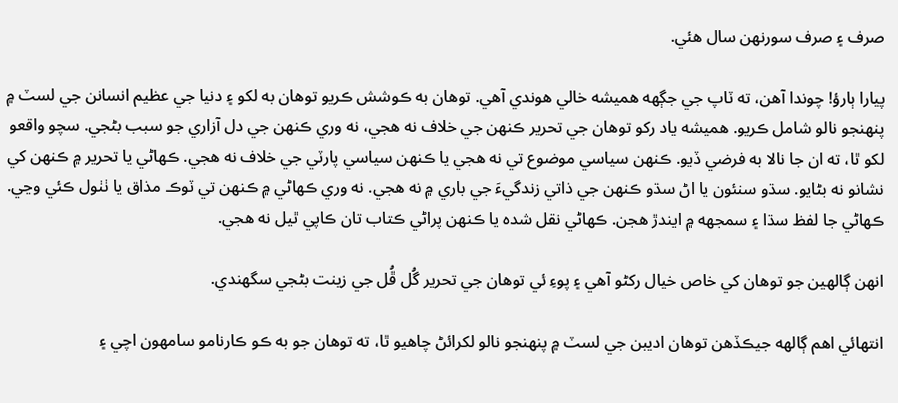صرف ۽ صرف سورنھن سال هئي.

پيارا ٻارؤ! چوندا آهن، ته ٽاپ جي جڳهه هميشه خالي هوندي آهي. توهان به ڪوشش ڪريو توهان به لکو ۽ دنيا جي عظيم انسانن جي لسٽ ۾ پنھنجو نالو شامل ڪريو. هميشه ياد رکو توهان جي تحرير ڪنھن جي خلاف نه هجي، نه وري ڪنھن جي دل آزاري جو سبب بڻجي. سچو واقعو لکو ٿا، ته ان جا نالا به فرضي ڏيو. ڪنھن سياسي موضوع تي نه هجي يا ڪنھن سياسي پارٽي جي خلاف نه هجي. ڪھاڻي يا تحرير ۾ ڪنھن کي نشانو نه بڻايو. سڌو سنئون يا اڻ سڌو ڪنھن جي ذاتي زندگيءَ جي باري ۾ نه هجي. نه وري ڪھاڻي ۾ ڪنھن تي ٽوڪ مذاق يا ٺٺول ڪئي وڃي. ڪھاڻي جا لفظ سڌا ۽ سمجهه ۾ ايندڙ هجن. ڪھاڻي نقل شده يا ڪنھن پراڻي ڪتاب تان ڪاپي ٿيل نه هجي.

انھن ڳالھين جو توهان کي خاص خيال رکڻو آهي ۽ پوءِ ئي توهان جي تحرير گُل ڦُل جي زينت بڻجي سگهندي.

انتھائي اهم ڳالهه جيڪڏهن توهان اديبن جي لسٽ ۾ پنھنجو نالو لکرائڻ چاهيو ٿا، ته توهان جو به ڪو ڪارنامو سامھون اچي ۽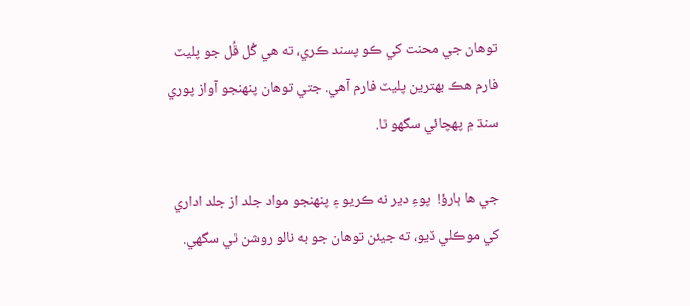توهان جي محنت کي ڪو پسند ڪري، ته هي گُل ڦُل جو پليٽ فارم هڪ بھترين پليٽ فارم آھي. جتي توهان پنھنجو آواز پوري سنڌ ۾ پھچائي سگهو ٿا.

جي ها ٻارؤ!  پوءِ دير نه ڪريو ۽ پنھنجو مواد جلد از جلد اداري کي موڪلي ڏيو، ته جيئن توهان جو به نالو روشن ٿي سگهي.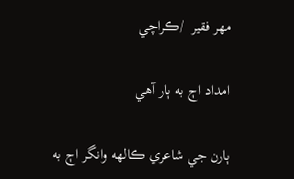مھر فقير  /ڪراچي

امداد اڄ به ٻار آهي

ٻارن جي شاعري ڪالھه وانگر اڄ به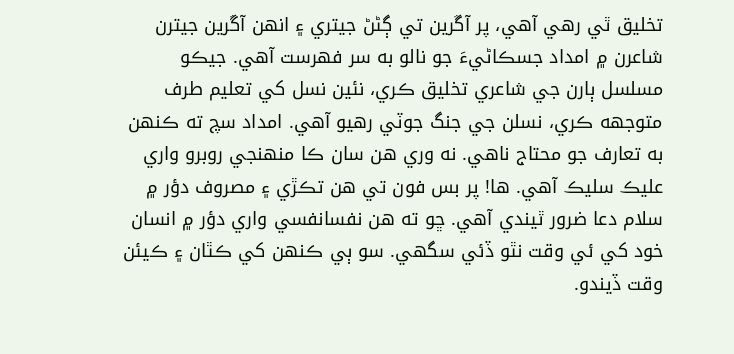تخليق ٿي رهي آهي، پر آڱرين تي ڳڻڻ جيتري ۽ انھن آڱرين جيترن شاعرن ۾ امداد جسڪاڻيءَ جو نالو به سر فھرست آهي. جيڪو مسلسل ٻارن جي شاعري تخليق ڪري، نئين نسل کي تعليم طرف متوجهه ڪري، نسلن جي جنگ جوٽي رهيو آهي. امداد سچ ته ڪنھن به تعارف جو محتاج ناهي. نه وري هن سان ڪا منھنجي روبرو واري عليڪ سليڪ آهي. ها! پر بس فون تي هن تڪڙي ۽ مصروف دؤر ۾ سلام دعا ضرور ٿيندي آهي. ڇو ته هن نفسانفسي واري دؤر ۾ انسان خود کي ئي وقت نٿو ڏئي سگهي. سو ٻي ڪنھن کي ڪٿان ۽ ڪيئن وقت ڏيندو.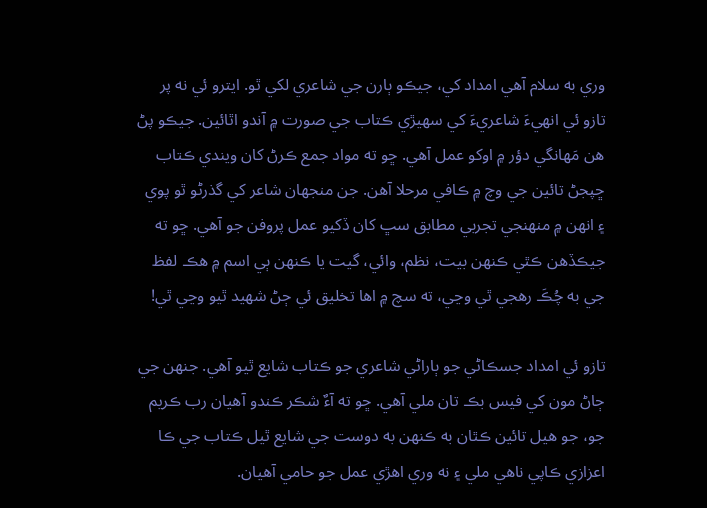وري به سلام آهي امداد کي، جيڪو ٻارن جي شاعري لکي ٿو. ايترو ئي نه پر تازو ئي انھيءَ شاعريءَ کي سھيڙي ڪتاب جي صورت ۾ آندو اٿائين. جيڪو پڻ هن مَھانگي دؤر ۾ اوکو عمل آهي. ڇو ته مواد جمع ڪرڻ کان ويندي ڪتاب ڇپجڻ تائين جي وچ ۾ ڪافي مرحلا آهن. جن منجهان شاعر کي گذرڻو ٿو پوي ۽ انھن ۾ منھنجي تجربي مطابق سڀ کان ڏکيو عمل پروفن جو آهي. ڇو ته جيڪڏهن ڪٿي ڪنھن بيت، نظم، وائي، گيت يا ڪنھن ٻي اسم ۾ هڪ لفظ جي به چُڪَ رهجي ٿي وڃي، ته سچ ۾ اها تخليق ئي ڄڻ شھيد ٿيو وڃي ٿي!

تازو ئي امداد جسڪاڻي جو ٻاراڻي شاعري جو ڪتاب شايع ٿيو آهي. جنھن جي ڄاڻ مون کي فيس بڪ تان ملي آهي. ڇو ته آءٌ شڪر ڪندو آهيان رب ڪريم جو، جو هيل تائين ڪٿان به ڪنھن به دوست جي شايع ٿيل ڪتاب جي ڪا اعزازي ڪاپي ناهي ملي ۽ نه وري اهڙي عمل جو حامي آهيان.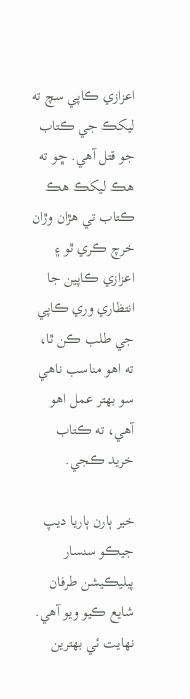اعزازي ڪاپي سچ ته ليکڪ جي ڪتاب جو قتل آهي. ڇو ته هڪ ليکڪ هڪ ڪتاب تي هڙان وڙان خرچ ڪري ٿو ۽ اعزازي ڪاپين جا انتظاري وري ڪاپي جي طلب ڪن ٿا، ته اهو مناسب ناهي سو بھتر عمل اهو آهي، ته ڪتاب خريد ڪجي.

خير ٻارن ٻاريا ديپ جيڪو سنسار پبليڪيشن طرفان شايع ڪيو ويو آهي. نھايت ئي بھترين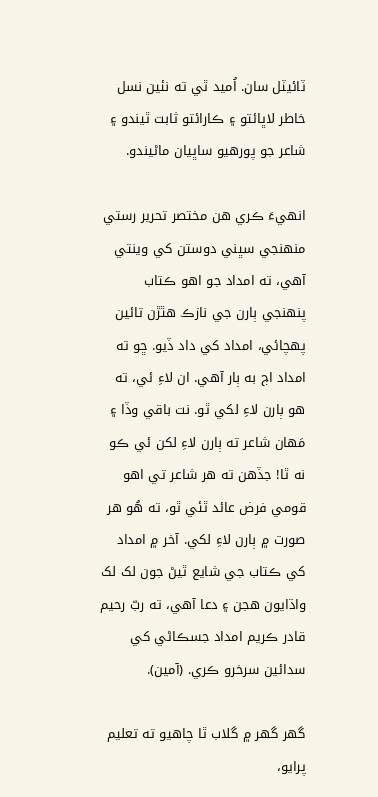ٽائيٽل سان. اُميد ٿي ته نئين نسل خاطر لاڀائتو ۽ ڪارائتو ثابت ٿيندو ۽ شاعر جو پورهيو ساڀيان ماڻيندو.

انھيءَ ڪري هن مختصر تحرير رستي منھنجي سڀني دوستن کي وينتي آهي، ته امداد جو اهو ڪتاب پنھنجي ٻارن جي نازڪ هٿڙن تائين پھچائي، امداد کي داد ڏيو. ڇو ته امداد اڄ به ٻار آهي. ان لاءِ ئي، ته هو ٻارن لاءِ لکي ٿو. نت باقي وڏا ۽ مَھان شاعر ته ٻارن لاءِ لکن ئي ڪو نه ٿا! جڏهن ته هر شاعر تي اهو قومي فرض عائد ٿئي ٿو، ته هُو هر صورت ۾ ٻارن لاءِ لکي. آخر ۾ امداد کي ڪتاب جي شايع ٿيڻ جون لک لک واڌايون هجن ۽ دعا آهي، ته ربّ رحيم قادر ڪريم امداد جسڪاڻي کي سدائين سرخرو ڪري. (آمين).

گهر گهر ۾ گلاب ٿا چاهيو ته تعليم پرايو،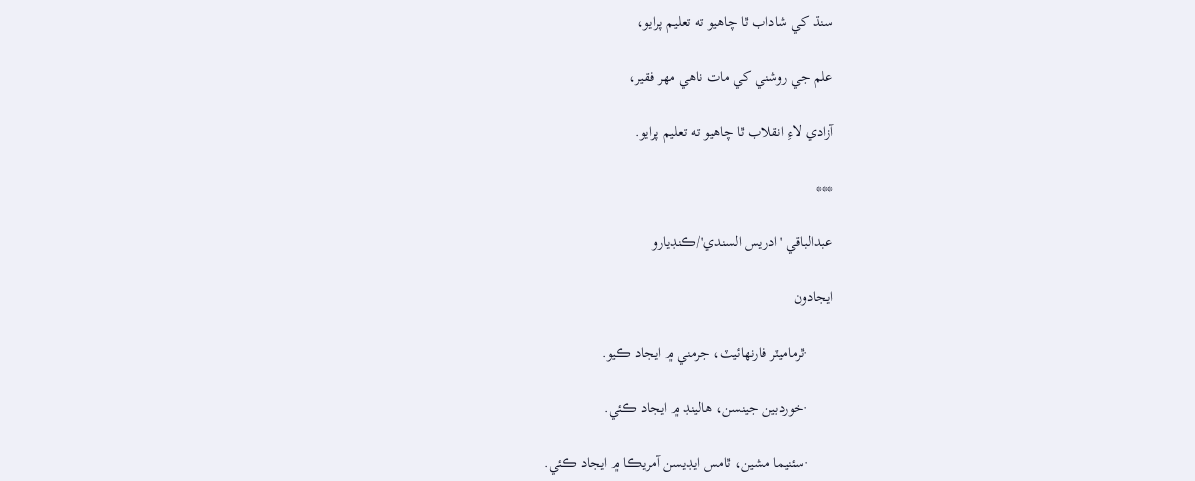سنڌ کي شاداب ٿا چاهيو ته تعليم پرايو،

علم جي روشني کي مات ناهي مھر فقير،

آزادي لاءِ انقلاب ٿا چاهيو ته تعليم پرايو.

***

عبدالباقي 'ادريس السندي'/ڪنڊيارو

ايجادون

       ·ٿرماميٽر فارنھائيٽ، جرمني ۾ ايجاد ڪيو.

       ·خوردبين جينسن، هالينڊ ۾ ايجاد ڪئي.

       ·سئنيما مشين، ٿامس ايڊيسن آمريڪا ۾ ايجاد ڪئي.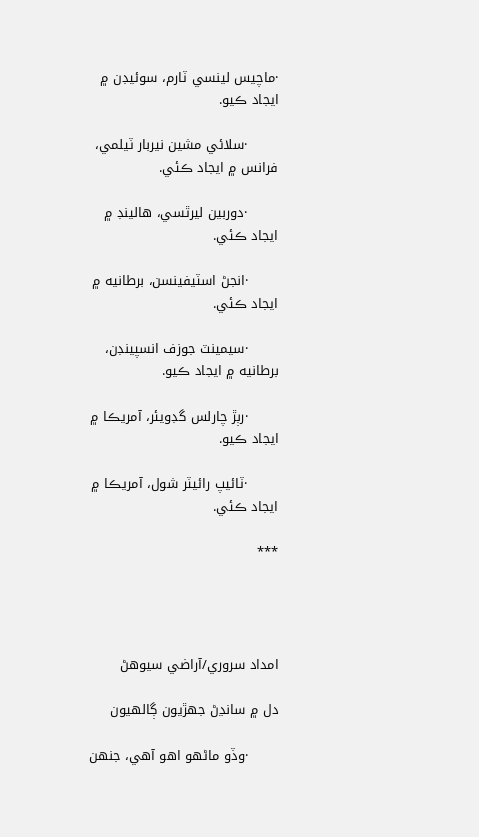·ماچيس لينسي ٽارم، سوئيڊن ۾ ايجاد ڪيو.

       ·سلائي مشين نيربار ٽيلمي، فرانس ۾ ايجاد ڪئي.

       ·دوربين ليرٿسي، هالينڊ ۾ ايجاد ڪئي.

       ·انجڻ اسٽيفينسن، برطانيه ۾ ايجاد ڪئي.

       ·سيمينٽ جوزف انسپينڊن، برطانيه ۾ ايجاد ڪيو.

       ·رٻڙ چارلس گڊويئر، آمريڪا ۾ ايجاد ڪيو.

       ·ٽائيپ رائيٽر شول، آمريڪا ۾ ايجاد ڪئي.

***




امداد سروري/آراضي سيوهڻ

دل ۾ سانڍڻ جهڙيون ڳالهيون

       ·وڏو ماڻھو اهو آهي، جنھن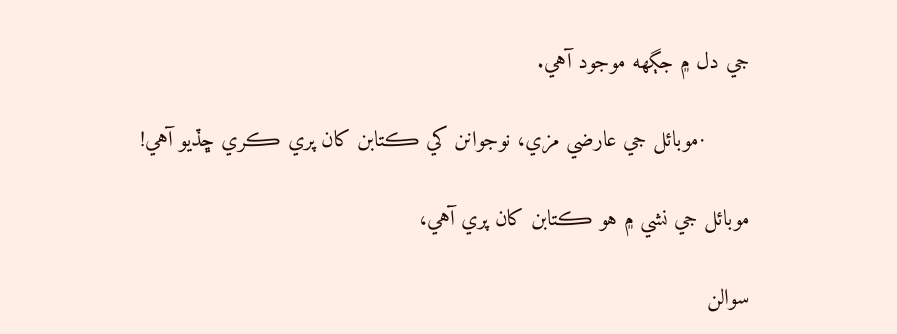جي دل ۾ جڳهه موجود آهي.

       ·موبائل جي عارضي مزي، نوجوانن کي ڪتابن کان پري ڪري ڇڏيو آهي!

موبائل جي نشي ۾ هو ڪتابن کان پري آهي،

سوالن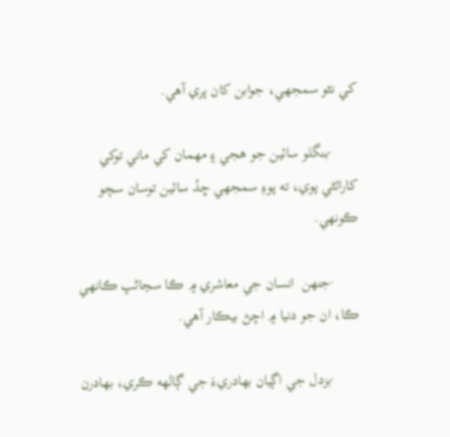کي نٿو سمجهي، جوابن کان پري آهي.

       ·بنگلو سائين جو هجي ۽ مھمان کي ماني توکي کارائڻي پوي، ته پوءِ سمجهي ڇڏ سائين توسان سچو ڪونھي.

       ·جنھن  انسان جي معاشري ۾ ڪا سڃاڻپ ڪانھي ڪا، ان جو دنيا ۾ اچڻ بيڪار آهي.

       ·بزدل جي اڳيان بھادريءَ جي ڳالهه ڪري، بھادرن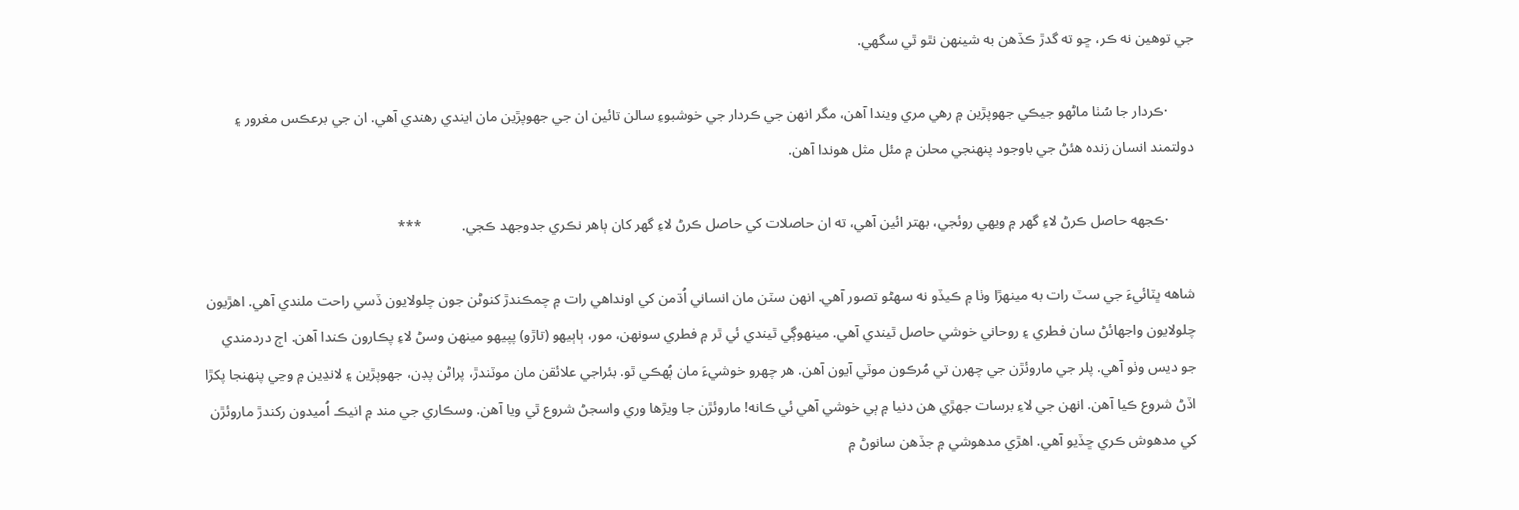جي توهين نه ڪر، ڇو ته گدڙ ڪڏهن به شينھن نٿو ٿي سگهي.

       ·ڪردار جا سُٺا ماڻھو جيڪي جهوپڙين ۾ رهي مري ويندا آهن، مگر انھن جي ڪردار جي خوشبوءِ سالن تائين ان جي جهوپڙين مان ايندي رهندي آهي. ان جي برعڪس مغرور ۽ دولتمند انسان زنده هئڻ جي باوجود پنھنجي محلن ۾ مئل مثل هوندا آهن.

       ·ڪجهه حاصل ڪرڻ لاءِ گهر ۾ ويھي روئجي، بھتر ائين آهي، ته ان حاصلات کي حاصل ڪرڻ لاءِ گهر کان ٻاهر نڪري جدوجهد ڪجي.           ***

شاهه ڀٽائيءَ جي سٽ رات به مينھڙا وٺا ۾ ڪيڏو نه سھڻو تصور آهي. انھن سٽن مان انساني اُڌمن کي اونداهي رات ۾ چمڪندڙ کنوڻن جون چلولايون ڏسي راحت ملندي آهي. اهڙيون چلولايون واجھائڻ سان فطري ۽ روحاني خوشي حاصل ٿيندي آهي. مينھوڳي ٿيندي ئي ٿر ۾ فطري سونھن، مور، ٻاٻيھو (تاڙو) پپيھو مينھن وسڻ لاءِ پڪارون ڪندا آهن. اڄ دردمندي جو ديس وٺو آهي. پلر جي ماروئڙن جي چھرن تي مُرڪون موٽي آيون آهن. هر چھرو خوشيءَ مان ٻُھڪي ٿو. بئراجي علائقن مان موٽندڙ، پراڻن پڊن، جھوپڙين ۽ لانڍين ۾ وڃي پنھنجا پکڙا اڏڻ شروع ڪيا آهن. انھن جي لاءِ برسات جھڙي هن دنيا ۾ ٻي خوشي آهي ئي ڪانه! ماروئڙن جا ويڙها وري واسجڻ شروع ٿي ويا آهن. وسڪاري جي مند ۾ انيڪ اُميدون رکندڙ ماروئڙن کي مدهوش ڪري ڇڏيو آهي. اهڙي مدهوشي ۾ جڏهن سانوڻ ۾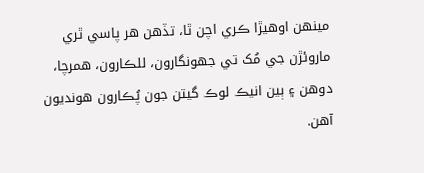مينھن اوهيڙا ڪري اچن ٿا، تڏهن هر پاسي ٿري ماروئڙن جي مُک تي جھونگارون، للڪارون، همرچا، دوهن ۽ ٻين انيڪ لوڪ گيتن جون پُڪارون هونديون آهن.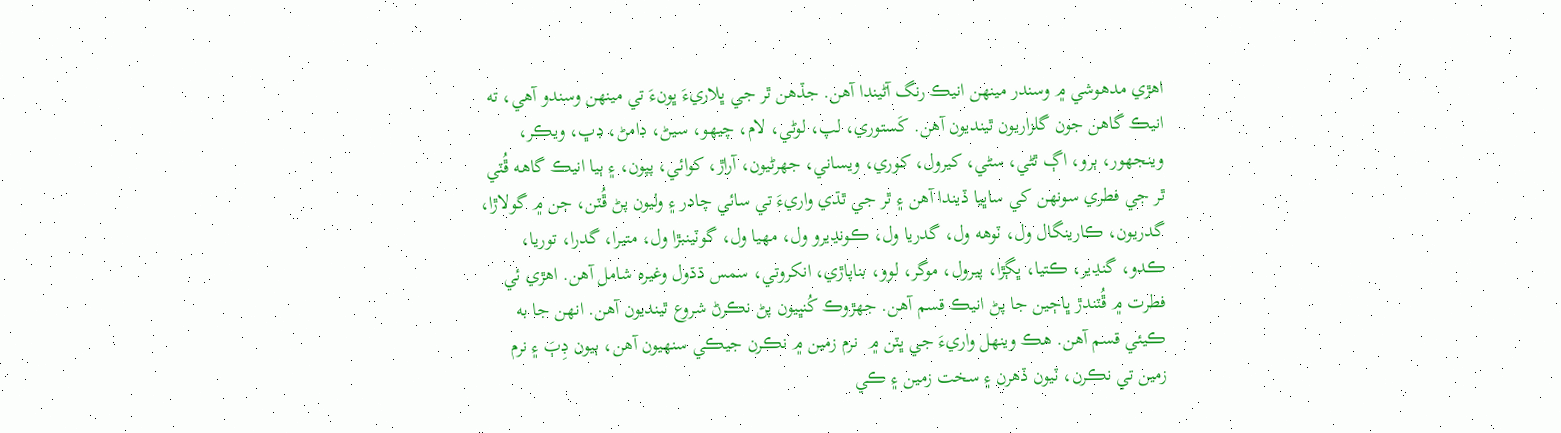اهڙي مدهوشي ۾ وسندر مينھن انيڪ رنگ آڻيندا آهن. جڏهن ٿر جي ڀلاريءَ ڀونءَ تي مينھن وسندو آهي، ته انيڪ گاهن جون گلزاريون ٿينديون آهن. کَستوري، لپ، لوڻي، لام، چيھو، سيڻ، ڊامڻ، ڊڀ، ويڪر، وينجھور، ٻرو، اڳ ٿڻي، سڻي، کيرول، کوري، ويساني، جھرڻيون، آراڙ، کوائي، پپون، ۽ ٻيا انيڪ گاهه ڦُٽي ٿر جي فطري سونھن کي ساڀيا ڏيندا آهن ۽ ٿر جي ٿڌي واريءَ تي سائي چادر ۽ وليون پڻ ڦُٽن، جن ۾ گولاڙا، گدريون، ڪارينگال ول، ٽوهه ول، گدريا ول، ڪونڍيرو ول، مھيا ول، گوٽينبڙا ول، متيرا، گدرا، توريا، ڪدو، گنڍير، ڪتيا، ڀڳڙا، پيرول، موگر، لوو، بناپاڙي، انکروتي، سمس ڌڌول وغيره شامل آهن. اهڙي ئي فطرت ۾ ڦُٽندڙ ڀاڄين جا پڻ انيڪ قسم آهن. جھڙوڪ کُنڀيون پڻ نڪرڻ شروع ٿينديون آهن. انھن جا به ڪيئي قسم آهن. هڪ وينھل واريءَ جي ڀٽن ۾  نرم زمين ۾ نڪرن جيڪي سنھيون آهن، ٻيون ڊِٻَ ۽ نرم زمين تي نڪرن، ٽيون ڏهرن ۽ سخت زمين ۽ ڪي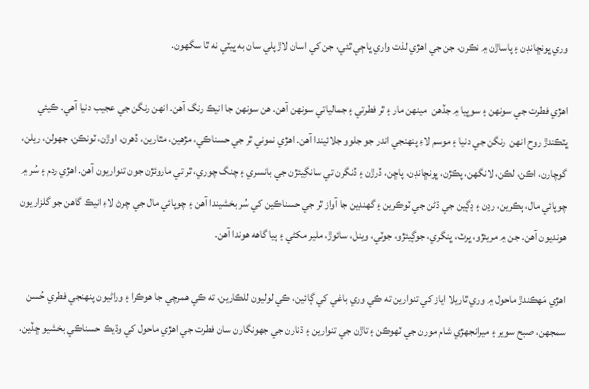وري ڀونڇانڊن ۽ پاساڙن ۾ نڪرن، جن جي اهڙي لذت واري ڀاڄي ٿئي، جن کي اسان لاڙ پلي سان به ڀيٽي نه ٿا سگھون.

اھڙي فطرت جي سونھن ۽ سوڀيا ۾ جڏهن  مينھن مار ۽ ٿر فطرتي ۽ جمالياتي سونھن آهن. هن سونھن جا انيڪ رنگ آهن. انھن رنگن جي عجيب دنيا آهي. ڪيئي ڀٽڪندڙ روح انھن  رنگن جي دنيا ۽ موسم لاءِ پنھنجي اندر جو جلوو جلائيندا آهن. اهڙي نموني ٿر جي حسناڪي، مڙهين، مٿارين، ڏهرن، اوڙن، ٽونڪن، جھولن، ريلن، گوچارن، اڪن، لڪن، لانگھن، پڪڙن، ڀونڇانڊن، پاڇن، ڏرڙن ۽ ڏنگرن تي سانگِيئڙن جي بانسري ۽ چنگ چوري، ٿر تي ماروئڙن جون تنواريون آهن. اهڙي ردم ۽ سُر ۾ چوپائي مال، ٻڪرين، رڍن ۽ ڍڳين جي ڌڻن جي ٽوڪرين ۽ گھنڊين جا آواز ٿر جي حسناڪين کي سُر بخشيندا آهن ۽ چوپائي مال جي چرڻ لاءِ انيڪ گاهن جو گلزاريون هونديون آهن. جن ۾ مريئڙو، ڀرٽ، ڀنگري، جوڳيئڙو، جوٽي، وينل، سائوڙ، ملير مکڻي ۽ ٻيا گاهه هوندا آهن.

اهڙي مَھڪندڙ ماحول ۾ وري ٿاريلا اياز کي تنوارين ته ڪي وري باغي کي ڳائين، ڪي لوليون للڪارين، ته ڪي همرچي جا هوڪرا ۽ وراڻيون پنھنجي فطري حُسن سمجهن، صبح سوير ۽ ميرانجهڙي شام مورن جي ٽھوڪن ۽ تاڙن جي تنوارين ۽ ڌنارن جي جھونگارن سان فطرت جي اهڙي ماحول کي وڌيڪ حسناڪي بخشيو ڇڏين.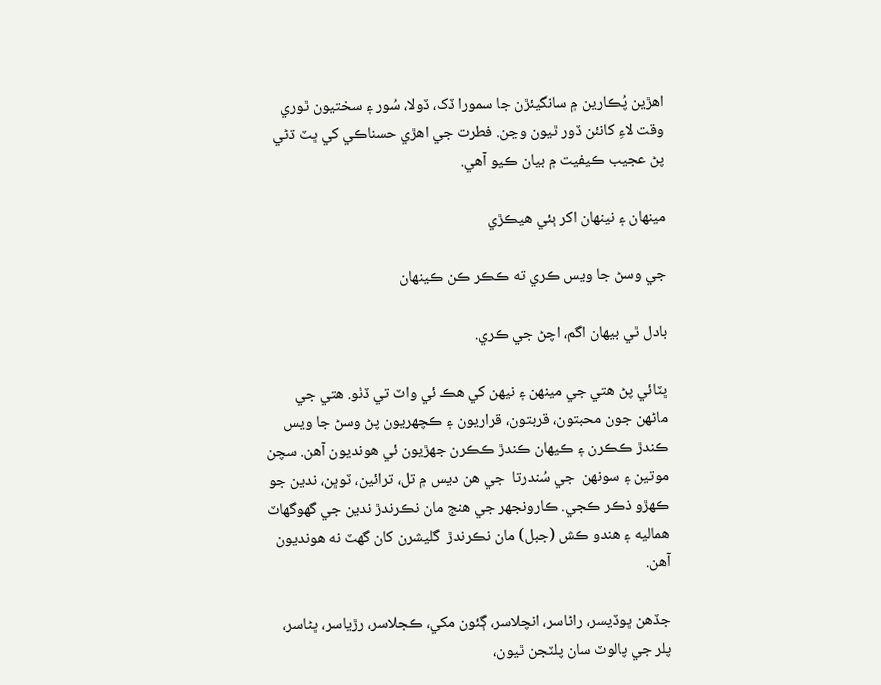اهڙين پُڪارين ۾ سانگيئڙن جا سمورا ڏک، ڏولا، سُور ۽ سختيون ٿوري وقت لاءِ کانئن ڏور ٿيون وڃن. فطرت جي اهڙي حسناڪي کي ڀٽ ڌڻي پڻ عجيب ڪيفيت ۾ بيان ڪيو آهي.

مينھان ۽ نينھان اکر ٻئي هيڪڙي

جي وسڻ جا ويس ڪري ته ڪڪر ڪن ڪينھان

بادل ٿي بيھان اگم، اچڻ جي ڪري.

ڀٽائي پڻ هتي جي مينھن ۽ نيھن کي هڪ ئي واٽ تي ڏٺو. هتي جي ماڻھن جون محبتون، قربتون، قراريون ۽ ڪچھريون پڻ وسڻ جا ويس ڪندڙ ڪڪرن ۽ ڪيھان ڪندڙ ڪڪرن جھڙيون ئي هونديون آهن. سچن موتين ۽ سونھن  جي سُندرتا  جي هن ديس ۾ تل، ترائين، ٽوڀن، ندين جو ڪھڙو ذڪر ڪجي. ڪارونجھر جي هنج مان نڪرندڙ ندين جي گھوگھاٽ هماليه ۽ هندو ڪش (جبل) مان نڪرندڙ  گليشرن کان گھٽ نه هونديون آهن.

جڏهن ڀوڏيسر، راڻاسر، انچلاسر، ڳئون مکي، ڪجلاسر، رڙياسر، ڀڻاسر، پلر جي پالوٽ سان پلٽجن ٿيون،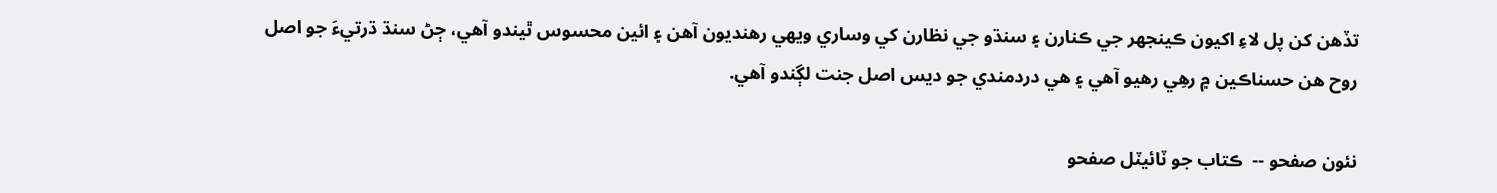تڏهن کن پل لاءِ اکيون ڪينجھر جي ڪنارن ۽ سنڌو جي نظارن کي وساري ويھي رهنديون آھن ۽ ائين محسوس ٿيندو آهي، ڄڻ سنڌ ڌرتيءَ جو اصل روح هن حسناڪين ۾ رھِي رهيو آهي ۽ هي دردمندي جو ديس اصل جنت لڳندو آهي.

نئون صفحو --  ڪتاب جو ٽائيٽل صفحو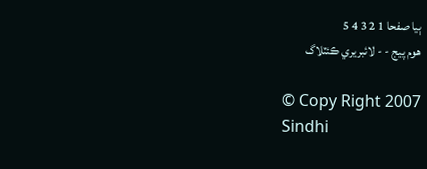ٻيا صفحا 1 2 3 4 5
هوم پيج - - لائبريري ڪئٽلاگ

© Copy Right 2007
Sindhi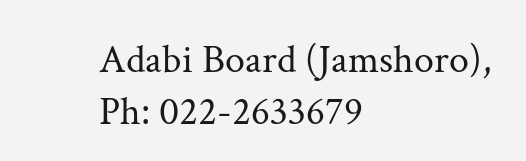Adabi Board (Jamshoro),
Ph: 022-2633679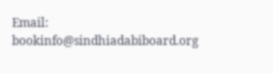Email: bookinfo@sindhiadabiboard.org